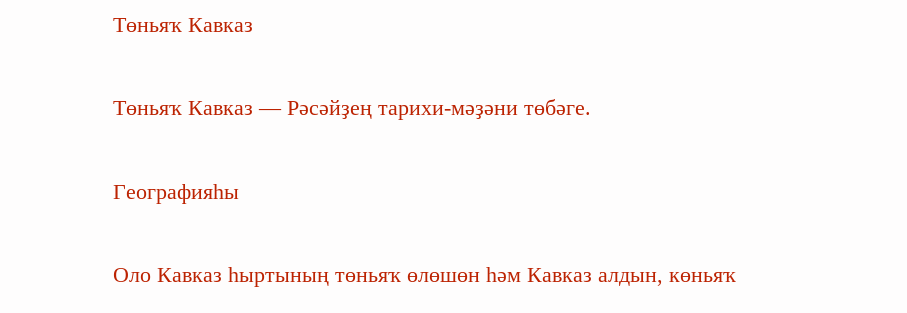Төньяҡ Кавказ

Төньяҡ Кавказ — Рәсәйҙең тарихи-мәҙәни төбәге.

Географияһы

Оло Кавказ һыртының төньяҡ өлөшөн һәм Кавказ алдын, көньяҡ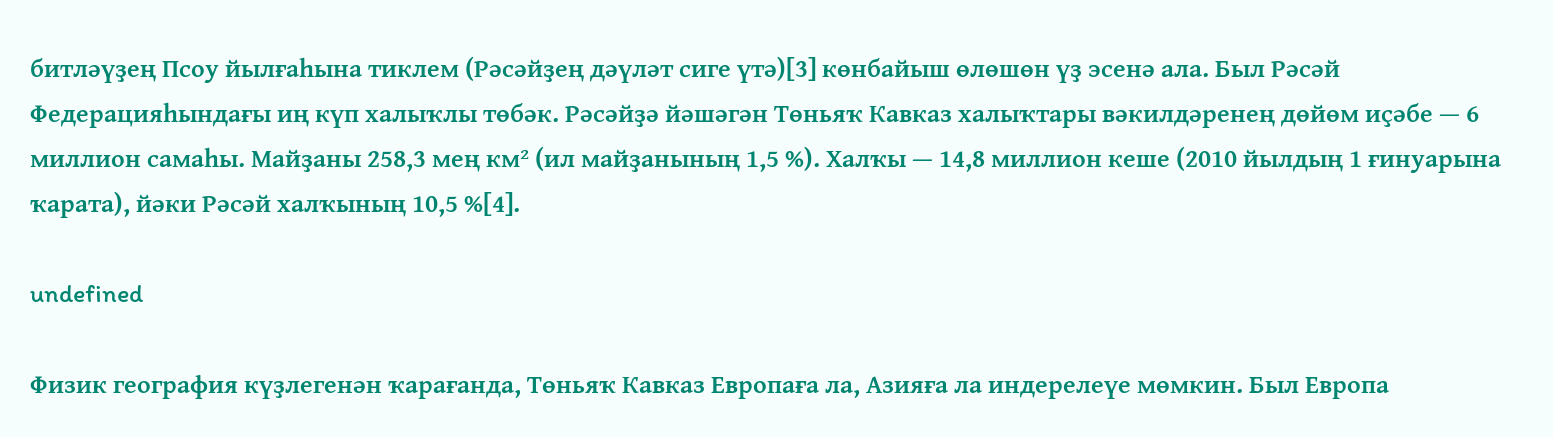битләүҙең Псоу йылғаһына тиклем (Рәсәйҙең дәүләт сиге үтә)[3] көнбайыш өлөшөн үҙ эсенә ала. Был Рәсәй Федерацияһындағы иң күп халыҡлы төбәк. Рәсәйҙә йәшәгән Төньяҡ Кавказ халыҡтары вәкилдәренең дөйөм иҫәбе — 6 миллион самаһы. Майҙаны 258,3 мең км² (ил майҙанының 1,5 %). Халҡы — 14,8 миллион кеше (2010 йылдың 1 ғинуарына ҡарата), йәки Рәсәй халҡының 10,5 %[4].

undefined

Физик география күҙлегенән ҡарағанда, Төньяҡ Кавказ Европаға ла, Азияға ла индерелеүе мөмкин. Был Европа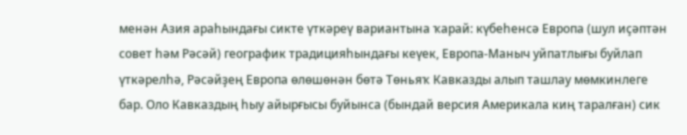менән Азия араһындағы сикте үткәреү вариантына ҡарай: күбеһенсә Европа (шул иҫәптән совет һәм Рәсәй) географик традицияһындағы кеүек, Европа-Маныч уйпатлығы буйлап үткәрелһә, Рәсәйҙең Европа өлөшөнән бөтә Төньяҡ Кавказды алып ташлау мөмкинлеге бар. Оло Кавказдың һыу айырғысы буйынса (бындай версия Америкала киң таралған) сик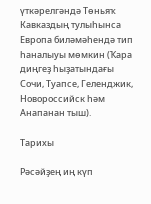үткәрелгәндә Төньяҡ Кавказдың тулыһынса Европа биләмәһендә тип һаналыуы мөмкин (Ҡара диңгеҙ һыҙатындағы Сочи, Туапсе, Геленджик, Новороссийск һәм Анапанан тыш).

Тарихы

Рәсәйҙең иң күп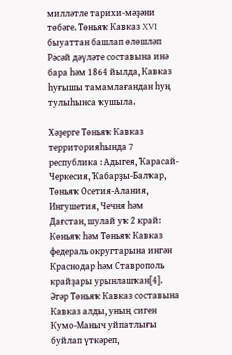милләтле тарихи-мәҙәни төбәге. Төньяҡ Кавказ XVI быуаттан башлап өлөшләп Рәсәй дәүләте составына инә бара һәм 1864 йылда, Кавказ һуғышы тамамлағандан һуң тулыһынса ҡушыла.

Хәҙерге Төньяҡ Кавказ территорияһында 7 республика : Адыгея, Ҡарасай-Черкесия, Ҡабарҙы-Балҡар, Төньяҡ Осетия-Алания, Ингушетия, Чечня һәм Дағстан, шулай уҡ 2 край: Көньяҡ һәм Төньяҡ Кавказ федераль округтарына ингән Краснодар һәм Ставрополь крайҙары урынлашҡан[4]. Әгәр Төньяҡ Кавказ составына Кавказ алды, уның сиген Кумо-Маныч уйпатлығы буйлап үткәреп,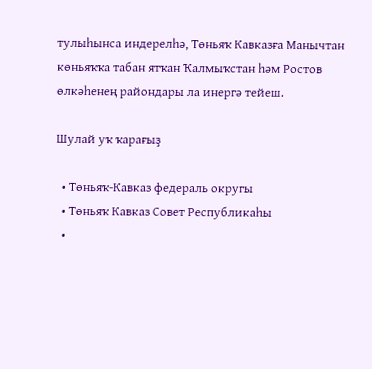тулыһынса индерелһә, Төньяҡ Кавказға Манычтан көньяҡҡа табан ятҡан Ҡалмыҡстан һәм Ростов өлкәһенең райондары ла инергә тейеш.

Шулай уҡ ҡарағыҙ

  • Төньяҡ-Кавказ федераль округы
  • Төньяҡ Кавказ Совет Республикаһы
  •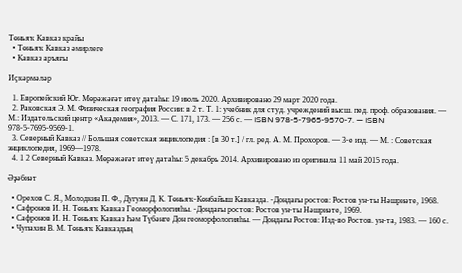Төньяҡ Кавказ крайы
  • Төньяҡ Кавказ әмирлеге
  • Кавказ аръяғы

Иҫкәрмәләр

  1. Европейский Юг. Мөрәжәғәт итеү датаһы: 19 июль 2020. Архивировано 29 март 2020 года.
  2. Раковская Э. М. Физическая география России: в 2 т. Т. 1: учебник для студ. учреждений высш. пед. проф. образования. — М.: Издательский центр «Академия», 2013. — С. 171, 173. — 256 с. — ISBN 978-5-7965-9570-7. — ISBN 978-5-7695-9569-1.
  3. Северный Кавказ // Большая советская энциклопедия : [в 30 т.] / гл. ред. А. М. Прохоров. — 3-е изд. — М. : Советская энциклопедия, 1969—1978.
  4. 1 2 Северный Кавказ. Мөрәжәғәт итеү датаһы: 5 декабрь 2014. Архивировано из оригинала 11 май 2015 года.

Әҙәбиәт

  • Орехов С. Я., Молодкин П. Ф., Дугуян Д. К. Төньяҡ-Көнбайыш Кавказда. -Дондағы ростов: Ростов ун-ты Нәшриәте, 1968.
  • Сафронов И. Н. Төньяҡ Кавказ Геоморфологияһы. -Дондағы ростов: Ростов ун-ты Нәшриәте, 1969.
  • Сафронов И. Н. Төньяҡ Кавказ Һәм Түбәнге Дон геоморфологияһы. — Дондағы Ростов: Изд-во Ростов. ун-та, 1983. — 160 с.
  • Чупахин В. М. Төньяҡ Кавказдың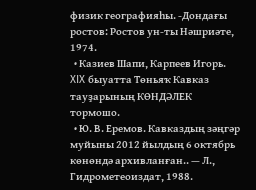физик географияһы. -Дондағы ростов: Ростов ун-ты Нәшриәте, 1974.
  • Казиев Шапи, Карпеев Игорь. XIX быуатта Төньяҡ Кавказ тауҙарының КӨНДӘЛЕК тормошо.
  • Ю. В. Еремов. Кавказдың зәңгәр муйыны 2012 йылдың 6 октябрь көнөндә архивланған.. — Л., Гидрометеоиздат, 1988.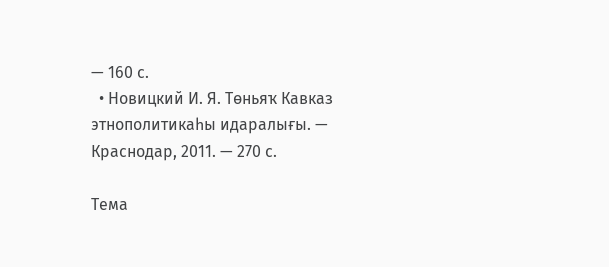— 160 с.
  • Новицкий И. Я. Төньяҡ Кавказ этнополитикаһы идаралығы. — Краснодар, 2011. — 270 с.

Тема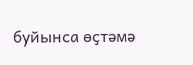буйынса өҫтәмә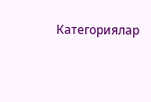Категориялар